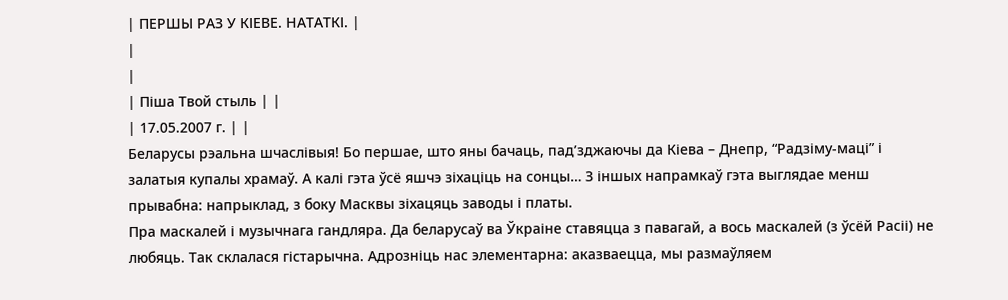| ПЕРШЫ РАЗ У КІЕВЕ. НАТАТКІ. |
|
|
| Піша Твой стыль | |
| 17.05.2007 г. | |
Беларусы рэальна шчаслівыя! Бо першае, што яны бачаць, пад’зджаючы да Кіева – Днепр, “Радзіму-маці” і залатыя купалы храмаў. А калі гэта ўсё яшчэ зіхаціць на сонцы… З іншых напрамкаў гэта выглядае менш прывабна: напрыклад, з боку Масквы зіхацяць заводы і платы.
Пра маскалей і музычнага гандляра. Да беларусаў ва Ўкраіне ставяцца з павагай, а вось маскалей (з ўсёй Расіі) не любяць. Так склалася гістарычна. Адрозніць нас элементарна: аказваецца, мы размаўляем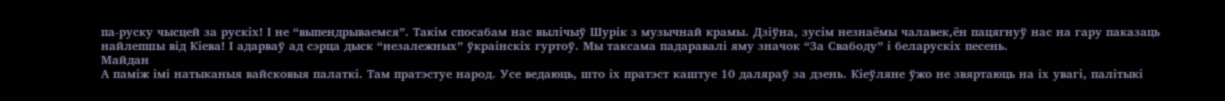па-руску чысцей за рускіх! І не “выпендрываемся”. Такім спосабам нас вылічыў Шурік з музычнай крамы. Дзіўна, зусім незнаёмы чалавек,ён пацягнуў нас на гару паказаць найлепшы від Кіева! І адарваў ад сэрца дыск “незалежных” ўкраінскіх гуртоў. Мы таксама падаравалі яму значок “За Свабоду” і беларускіх песень.
Майдан
А паміж імі натыканыя вайсковыя палаткі. Там пратэстуе народ. Усе ведаюць, што іх пратэст каштуе 10 даляраў за дзень. Кіеўляне ўжо не звяртаюць на іх увагі, палітыкі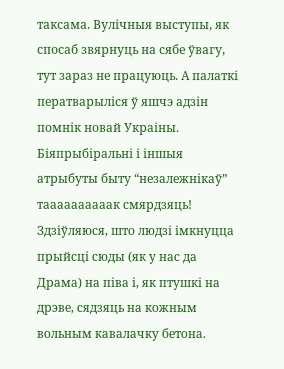таксама. Вулічныя выступы, як спосаб звярнуць на сябе ўвагу, тут зараз не працуюць. А палаткі ператварыліся ў яшчэ адзін помнік новай Украіны. Біяпрыбіральні і іншыя атрыбуты быту “незалежнікаў” таааааааааак смярдзяць! Здзіўляюся, што людзі імкнуцца прыйсці сюды (як у нас да Драма) на піва і, як птушкі на дрэве, сядзяць на кожным вольным кавалачку бетона.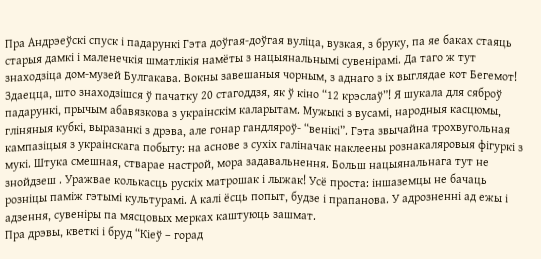Пра Андрэеўскі спуск і падарункі Гэта доўгая-доўгая вуліца, вузкая, з бруку, па яе баках стаяць старыя дамкі і маленечкія шматлікія намёты з нацыянальнымі сувенірамі. Да таго ж тут знаходзіца дом-музей Булгакава. Вокны завешаныя чорным, з аднаго з іх выглядае кот Бегемот! Здаецца, што знаходзішся ў пачатку 20 стагоддзя, як ў кіно “12 крэслаў”! Я шукала для сяброў падарункі, прычым абавязкова з украінскім каларытам. Мужыкі з вусамі, народныя касцюмы, гліняныя кубкі, выразанкі з дрэва, але гонар гандляроў- “венікі”. Гэта звычайна трохвугольная кампазіцыя з украінскага побыту: на аснове з сухіх галіначак наклеены рознакаляровыя фігуркі з мукі. Штука смешная, стварае настрой, мора задавальнення. Больш нацыянальнага тут не знойдзеш . Уражвае колькасць рускіх матрошак і лыжак! Усё проста: іншаземцы не бачаць розніцы паміж гэтымі культурамі. А калі ёсць попыт, будзе і прапанова. У адрозненні ад ежы і адзення, сувеніры па мясцовых мерках каштуюць зашмат.
Пра дрэвы, кветкі і бруд “Кіеў – горад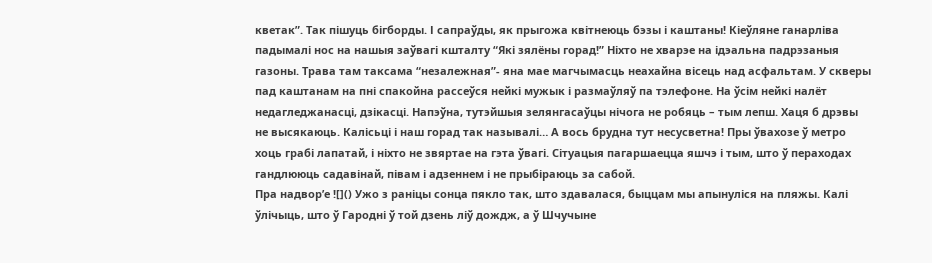кветак”. Так пішуць бігборды. І сапраўды, як прыгожа квітнеюць бэзы і каштаны! Кіеўляне ганарліва падымалі нос на нашыя заўвагі кшталту “Які зялёны горад!” Ніхто не хварэе на ідэальна падрэзаныя газоны. Трава там таксама “незалежная”- яна мае магчымасць неахайна вісець над асфальтам. У скверы пад каштанам на пні спакойна рассеўся нейкі мужык і размаўляў па тэлефоне. На ўсім нейкі налёт недагледжанасці, дзікасці. Напэўна, тутэйшыя зелянгасаўцы нічога не робяць – тым лепш. Хаця б дрэвы не высякаюць. Калісьці і наш горад так называлі… А вось брудна тут несусветна! Пры ўвахозе ў метро хоць грабі лапатай, і ніхто не звяртае на гэта ўвагі. Сітуацыя пагаршаецца яшчэ і тым, што ў пераходах гандлююць садавінай, півам і адзеннем і не прыбіраюць за сабой.
Пра надвор’е ![]() Ужо з раніцы сонца пякло так, што здавалася, быццам мы апынуліся на пляжы. Калі ўлічыць, што ў Гародні ў той дзень ліў дождж, а ў Шчучыне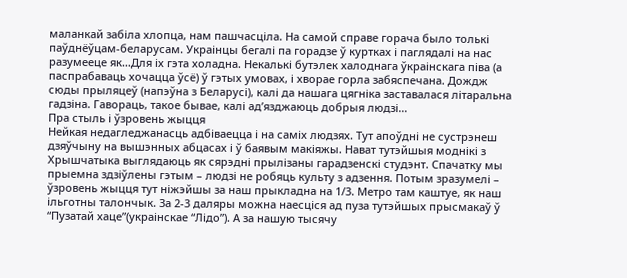маланкай забіла хлопца, нам пашчасціла. На самой справе горача было толькі паўднёўцам-беларусам. Украінцы бегалі па горадзе ў куртках і паглядалі на нас разумееце як…Для іх гэта холадна. Некалькі бутэлек халоднага ўкраінскага піва (а паспрабаваць хочацца ўсё) ў гэтых умовах, і хворае горла забяспечана. Дождж сюды прыляцеў (напэўна з Беларусі), калі да нашага цягніка заставалася літаральна гадзіна. Гавораць, такое бывае, калі ад’язджаюць добрыя людзі…
Пра стыль і ўзровень жыцця
Нейкая недагледжанасць адбіваецца і на саміх людзях. Тут апоўдні не сустрэнеш дзяўчыну на вышэнных абцасах і ў баявым макіяжы. Нават тутэйшыя моднікі з Хрышчатыка выглядаюць як сярэдні прылізаны гарадзенскі студэнт. Спачатку мы прыемна здзіўлены гэтым – людзі не робяць культу з адзення. Потым зразумелі – ўзровень жыцця тут ніжэйшы за наш прыкладна на 1/3. Метро там каштуе, як наш ільготны талончык. За 2-3 даляры можна наесціся ад пуза тутэйшых прысмакаў ў “Пузатай хаце”(украінскае “Лідо”). А за нашую тысячу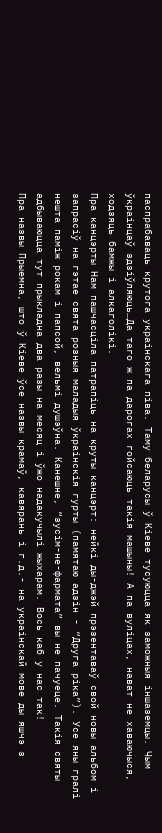паспрабаваць крутога украінскага піва. Таму беларусы ў Кіеве тусуюцца як заможныя іншаземцы. Чым ўкраінцаў здзіўляюць…Да таго ж па дарогах гойсаюць такія машыны! А па вуліцах, нават не хаваючыся, ходзяць бамжы і алкаголікі.
Пра канцэрты Нам пашчасціла патрапіць на круты канцэрт: нейкі ды-джэй прэзентаваў свой новы альбом і запрасіў на гэтае свята розныя маладыя ўкраінскія гурты (памятаю адзін - “Друга ріка”). Усе яны гралі нешта паміж рокам і папсой, вельмі душэўна. Канешне, “зусім-не-фармата” вы не пачуеце. Такія святы адбываюцца тут прыкладна два разы на месяц і ўжо надакучылі жыхарам. Вось каб у нас так!
Пра назвы Прыемна, што ў Кіеве ўсе назвы крамаў, кавярань і г.д.- на украінскай мове ды яшчэ з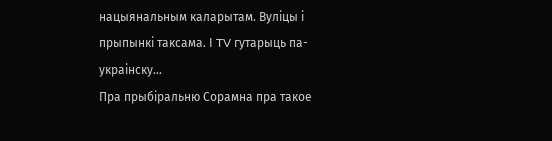нацыянальным каларытам. Вуліцы і прыпынкі таксама. І TV гутарыць па-украінску…
Пра прыбіральню Сорамна пра такое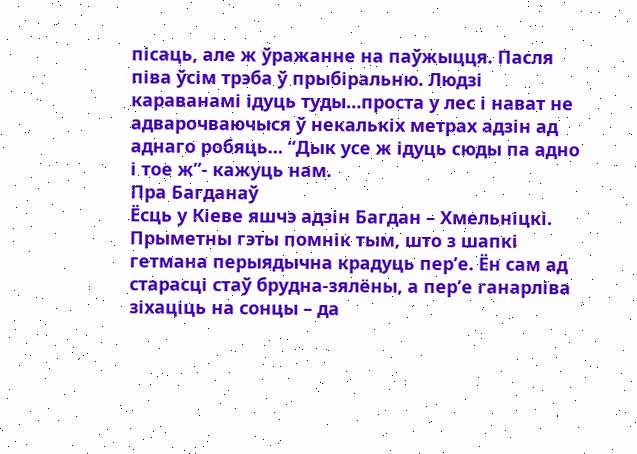пісаць, але ж ўражанне на паўжыцця. Пасля піва ўсім трэба ў прыбіральню. Людзі караванамі ідуць туды…проста у лес і нават не адварочваючыся ў некалькіх метрах адзін ад аднаго робяць… “Дык усе ж ідуць сюды па адно і тое ж”- кажуць нам.
Пра Багданаў
Ёсць у Кіеве яшчэ адзін Багдан – Хмельніцкі. Прыметны гэты помнік тым, што з шапкі гетмана перыядычна крадуць пер’е. Ён сам ад старасці стаў брудна-зялёны, а пер’е ганарліва зіхаціць на сонцы – да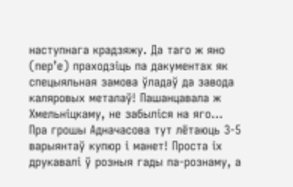наступнага крадзяжу. Да таго ж яно (пер’е) праходзіць па дакументах як спецыяльная замова ўладаў да завода каляровых металаў! Пашанцавала ж Хмельніцкаму, не забыліся на яго…
Пра грошы Адначасова тут лётаюць 3-5 варыянтаў купюр і манет! Проста іх друкавалі ў розныя гады па-рознаму, а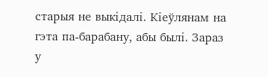старыя не выкідалі. Кіеўлянам на гэта па-барабану, абы былі. Зараз у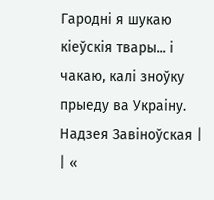Гародні я шукаю кіеўскія твары... і чакаю, калі зноўку прыеду ва Украіну.
Надзея Завіноўская |
| «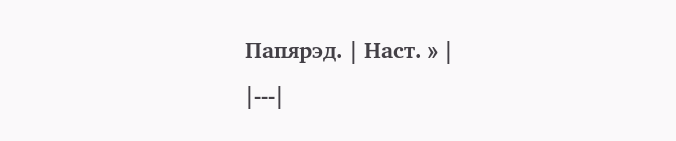Папярэд. | Наст. » |
|---|